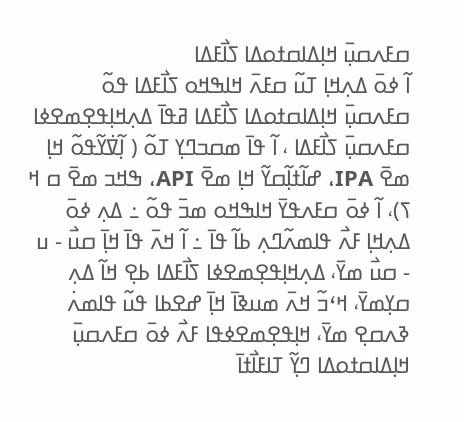ߛߓߍߛߎ߲߫ ߞߊ߲ߡߊߛߙߋߡߊ ߖߊ߯ߓߡߊ
ߊ߬ ߦߋ߫ ߡߍ߲ߞߊ߲ ߠߎ߬ ߛߓߍ߫ ߞߊߒߞߋ ߖߊ߯ߓߡߊ ߟߋ߬
ߛߓߍߛߎ߲߫ ߞߊ߲ߡߊߛߙߋߡߊ ߖߊ߯ߓߡߊ ߥߟߊ߫ ߡߍ߲ߞߊ߲ߟߐ߲ߘߐߦߊ ߛߓߍߛߎ߲߫ ߖߊ߯ߓߡߊ ، ߊ߬ ߟߊ߫ ߘߛߏߣߌ߲ ߠߋ߬ ( ߊ߲߬ߜ߭ߌ߬ߟߋ߬ ߞߊ߲ ߘߐ߫ IPA، ߝߊ߬ߙߊ߲߬ߛߌ߬ ߞߊ߲ ߘߐ߫ API، ߒߞߏ ߘߐ߫ ߛ ߞ ߖ)، ߊ߬ ߦߋ߫ ߛߓߍߟߌ߫ ߞߊߒߞߋ ߘߏ߫ ߟߋ߬ ߸ ߡߍ߲ ߦߋ߫ ߡߍ߲ߞߊ߲ ߓߍ߯ ߟߊߘߍ߬ߣߍ߲ ߕߊ߬ ߟߊ߫ ߸ ߊ߬ ߞߍ߫ ߟߊ߫ ߞߊ߲߫ ߛߎ߯ - ߎ - ߛߎ߯ ߘߌ߫، ߡߍ߲ߞߊ߲ߟߐ߲ߘߐߦߊ ߖߊ߯ߓߡߊ ߕߐ߲ ߞߊ߬ ߡߍ߲ ߛߌ߲ߘߌ߫، ߞߵߏ߬ ߞߍ߫ ߘߎߢߊ߫ ߞߊ߲߫ ߝߐߕߊ ߟߎ߬ ߟߊߘߍ߭ ߢߍߛߐ߲ ߘߌ߫، ߞߊ߲ߟߐ߲ߘߐߦߟߊ ߓߍ߯ ߦߋ߫ ߛߓߍߛߎ߲߫ ߞߊ߲ߡߊߛߙߋߡߊ ߣߌ߲߬ ߠߊߓߊ߯ߙߊ߫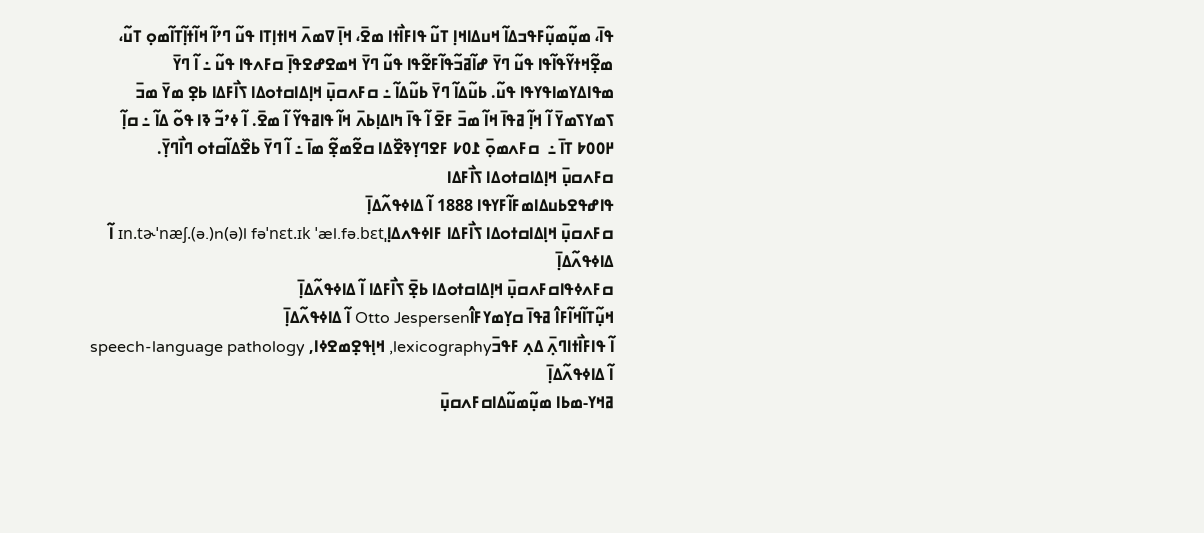ߟߊ߫، ߘߎ߲߬ߘߎ߲߬ߓߟߏߡߊ߬ ߞߎߡߊߞߊ߲ ߠߎ߬ ߟߊߓߊ߯ߙߊ ߘߐ߫، ߞߊ߲߫ ߜߘߍ߫ ߞߊߙߊ߲ߠߊ ߟߎ߬ ߣߴߊ߬ ߞߊ߬ߙߊ߲߬ߠߊ߬ߘߋ߲ ߠߎ߬، ߘߐ߲߬ߞߙߌ߬ߟߊ߬ߟߊ ߟߎ߬ ߣߌ߫ ߝߊ߬ߥߏ߬ߟߊ߬ߓߐ߬ߟߊ ߟߎ߬ ߣߌ߫ ߞߘߐߝߐߟߊ߲߫ ߛߓߍߟߊ ߟߎ߬ ߸ ߊ߬ ߣߌ߫ ߘߟߊߡߌߘߊߟߌߟߊ ߟߎ߬. ߕߎ߬ߡߊ߬ ߣߌ߫ ߕߎ߬ߡߊ߬ ߸ ߛߓߍߛߎ߲߫ ߞߊ߲ߡߊߛߙߋߡߊ ߖߊ߯ߓߡߊ ߕߐ߲ ߘߌ߫ ߘߏ߫ ߖߘߌߖߘߌ߫ ߊ߬ ߞߊ߲߬ ߥߟߊ߫ ߞߊ߬ ߘߏ߫ ߓߐ߫ ߊ߬ ߟߊ߫ ߤߊߡߊ߲ߕߍ߫ ߞߊ߬ ߟߊߥߟߌ߬ ߊ߬ ߘߐ߫. ߊ߬ ߦߴߏ߬ ߢߊ ߟߋ߬ ߡߊ߬ ߸ ߛߊ߲߬ ߂߀߀߈ ߠߊ߫ ߸  ߛߓߍߘߋ߲߫ ߁߀߇ ߓߐߣߌ߲ߢߐ߰ߡߊ ߛߐ߬ߘߐ߲߬ ߘߊ߫ ߸ ߊ߬ ߣߌ߫ ߕߐ߰ߡߊ߬ߛߙߋ ߣߊ߯ߣߌ߲߫.
ߛߓߍߛߎ߲߫ ߞߊ߲ߡߊߛߙߋߡߊ ߖߊ߯ߓߡߊ
ߟߊߝߟߐߕߎߡߊߘߓߊ߬ߓߌߟߊ 1888 ߊ߬ ߡߊߦߟߍ߬ߡߊ߲߫
ߛߓߍߛߎ߲߫ ߞߊ߲ߡߊߛߙߋߡߊ ߖߊ߯ߓߡߊ ߓߊߦߟߍߡߊ߲ˌɪn.tɚˈnæʃ.(ə.)n(ə)l fəˈnɛt.ɪk ˈæl.fə.bɛt ߊ߬ ߡߊߦߟߍ߬ߡߊ߲߫
ߛߓߍߦߟߊߛߓߍߛߎ߲߫ ߞߊ߲ߡߊߛߙߋߡߊ ߕߐ߲߫ ߖߊ߯ߓߡߊ ߊ߬ ߡߊߦߟߍ߬ߡߊ߲߫
ߞߎ߲߬ߠߊ߬ߞߊ߬ߓߊ߮ ߥߟߊ߫ ߛߌ߲ߘߌߓߊ߮Otto Jespersen ߊ߬ ߡߊߦߟߍ߬ߡߊ߲߫
ߊ߬ ߟߊߓߊ߯ߙߊߣߍ߲߫ ߡߍ߲ ߓߟߏ߫lexicography, ߞߊ߲ߟߐ߲ߘߐߦߊ, speech-language pathology ߊ߬ ߡߊߦߟߍ߬ߡߊ߲߫
ߥߞߌ-ߘߕߊ ߘߎ߲߬ߘߎ߬ߡߊߛߓߍߛߎ߲߫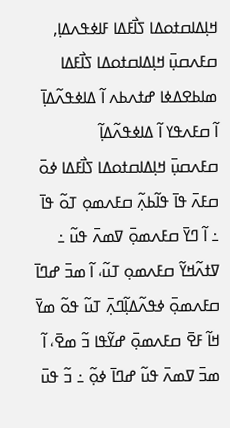ߞߊ߲ߡߊߛߙߋߡߊ ߖߊ߯ߓߡߊ ߓߊߦߟߍߡߊ߲, ߛߓߍߛߎ߲߫ ߞߊ߲ߡߊߛߙߋߡߊ ߖߊ߯ߓߡߊ ߘߊߕߐߡߦߊ ߝߙߍߕߍ ߊ߬ ߡߊߦߟߍ߬ߡߊ߲߫
ߊ߬ ߛߓߍߟߌ ߊ߬ ߡߊߦߟߍ߬ߡߊ߲߬
ߛߓߍߛߎ߲߫ ߞߊ߲ߡߊߛߙߋߡߊ ߖߊ߯ߓߡߊ ߦߋ߫ ߛߓߍ߫ ߟߊ߫ ߟߊ߬ߕߍ߲߬ ߛߓߍߘߋ߲ ߠߋ߬ ߟߊ߫ ߸ ߊ߬ ߣߌ߫ ߛߓߍߘߋ߲߫ ߜߘߍ߫ ߟߎ߬ ߸ ߜߙߍ߬ߞߌ߬ ߛߓߍߘߋ߲ ߠߎ߬، ߊ߬ ߘߏ߫ ߝߣߊ߫ ߛߓߍߘߋ߲߫ ߦߟߍ߬ߡߊ߲߬ߣߍ߲߫ ߠߎ߬ ߟߋ߬ ߘߌ߫ ߞߊ߬ ߓߐ߫ ߛߓߍߘߋ߲߫ ߝߌ߬ߟߊ ߏ߬ ߘߐ߫، ߊ߬ ߘߏ߫ ߜߘߍ߫ ߟߎ߬ ߝߣߊ߫ ߦߋ߲߬ ߸ ߏ߬ ߟߎ߫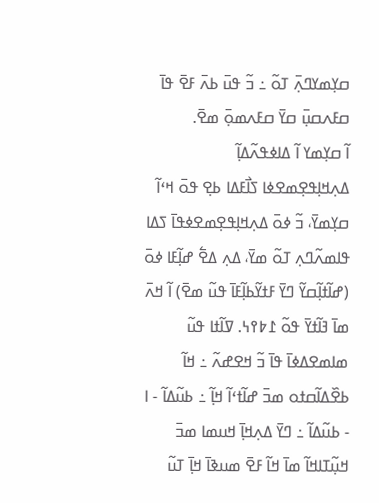ߛߌ߲ߘߌߣߍ߲߫ ߠߋ߬ ߸ ߏ߬ ߟߎ߫ ߕߍ߫ ߓߐ߫ ߟߊ߫ ߛߓߍߛߎ߲߫ ߛߌ߫ ߛߓߍߘߋ߲߫ ߘߐ߫.
ߊ߬ ߛߌ߲ߘߌ ߊ߬ ߡߊߦߟߍ߬ߡߊ߲߬
ߡߍ߲ߞߊ߲ߟߐ߲ߘߐߦߊ ߖߊ߯ߓߡߊ ߕߐ߲ ߟߋ߫ ߞߵߊ߬ ߛߌ߲ߘߌ߫، ߏ߬ ߦߋ߫ ߡߍ߲ߞߊ߲ߟߐ߲ߘߐߦߟߊ߫ ߖߡߊ ߟߊߘߍ߬ߣߍ߲ ߠߋ߬ ߘߌ߫، ߡߍ߲ ߡߐ߱ ߝߊ߲߬ߓߊ ߦߋ߫ (ߝߊ߬ߙߊ߲߬ߛߌ߬ ߣߌ߫ ߓߙߌ߬ߕߊ߲߬ߓߊ߫ ߟߎ߬ ߘߐ߫) ߊ߬ ߞߍ߫ ߘߊ߫ ߔߊ߬ߙߌ߫ ߟߋ߬ ߁߈߉߆. ߜߊ߬ߙߊ ߟߎ߬ ߘߊߘߐߡߦߊ߫ ߟߊ߫ ߏ߬ ߞߐߝߍ߬ ߸ ߞߊ߬ ߕߐ߰ߡߊ߬ߛߙߋ ߘߏ߫ ߝߊ߬ߙߵߊ߬ ߞߊ߲߬ ߸ ߕߎ߬ߡߊ߬ - ߊ - ߕߎ߬ߡߊ߬ ߸ ߣߌ߫ ߡߍ߲ߞߊ߲߫ ߞߎߘߊ ߘߏ߫ ߞߎ߲߬ߠߊߞߊ߬ ߘߊ߫ ߞߊ߬ ߓߐ߫ ߘߎߢߊ߫ ߞߊ߲߫ ߠߎ߬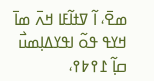ߘߐ߫، ߊ߬ ߜߙߊ߬ߓߊ ߞߍ߫ ߘߊ߫ ߞߌߟ ߟߋ߬ ߊߟߌߡߊ߲ߘߎ߯ ߛߊ߲߬ ߁߉߈߉،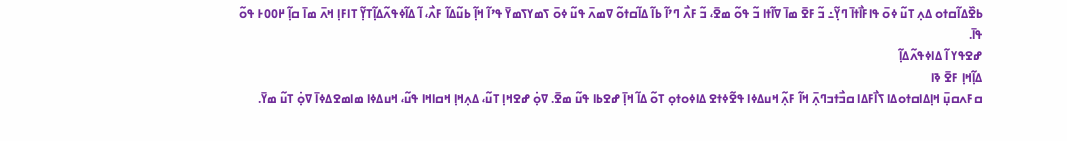ߕߐ߰ߡߊ߬ߛߙߋ ߡߍ߲ ߠߎ߬ ߦߋ߫ ߟߊߓߊ߯ߙߊ߫ ߣߌ߲߬߸ ߏ߬ ߓߐ߫ ߘߊ߫ ߜߊ߬ߙߊ ߏ߬ ߟߋ߬ ߘߐ߫، ߏ߬ ߓߍ߯ ߣߴߊ߬ ߕߊ߬ ߡߊ߬ߛߙߋ߬ ߜߘߍ߫ ߟߎ߬ ߦߋ߫ ߖߘߌߖߘߌ߫ ߟߴߊ߬ ߞߊ߲߬ ߕߎ߬ߡߊ߬ ߓߍ߯، ߊ߬ ߡߊ߬ߦߟߍ߬ߡߊ߲߬ߠߌ߲߬ ߠߊߓߊ߲ ߞߍ߫ ߘߊ߫ ߛߊ߲߬ ߂߀߀߅ ߟߋ߬ ߟߊ߫.
ߝߐߟߌ ߊ߬ ߡߊߦߟߍ߬ߡߊ߲߬
ߡߊ߲߬ߞߊ߲ ߓߐ߫ ߢߊ
ߛߓߍߛߎ߲߫ ߞߊ߲ߡߊߛߙߋߡߊ ߖߊ߯ߓߡߊ ߛߏ߯ߙߏߣߍ߲߫ ߞߊ߬ ߓߍ߲߬ ߞߎߡߦߊ ߟߐ߬ߦߙߐ ߡߊߦߋߙߋ߲ ߠߋ߬ ߡߊ߬ ߞߊ߲߫ ߝߐߕߊ ߟߎ߬ ߘߐ߫. ߜߋ߲߭ ߝߐߞߊ߲ ߠߎ߬، ߡߍ߲ߞߊ߲ ߞߛߊߞߊ ߟߎ߬، ߞߎߡߦߊ ߘߊߘߐߡߦߊ߫ ߜߋ߲߭ ߠߎ߬ ߘߌ߫.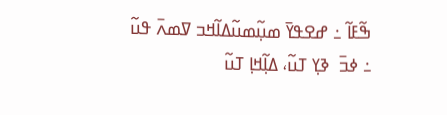ߒ߬ߓߊ߬ ߸ ߝߐߟߌ߫ ߘߎ߲߬ߘߎ߬ߡߊ߬ߞߏ ߜߘߍ߫ ߟߎ߬ ߸ ߦߏ߫  ߢߌ߲ ߠߎ߬، ߡߊ߲߬ߞߊ߲ ߠߎ߬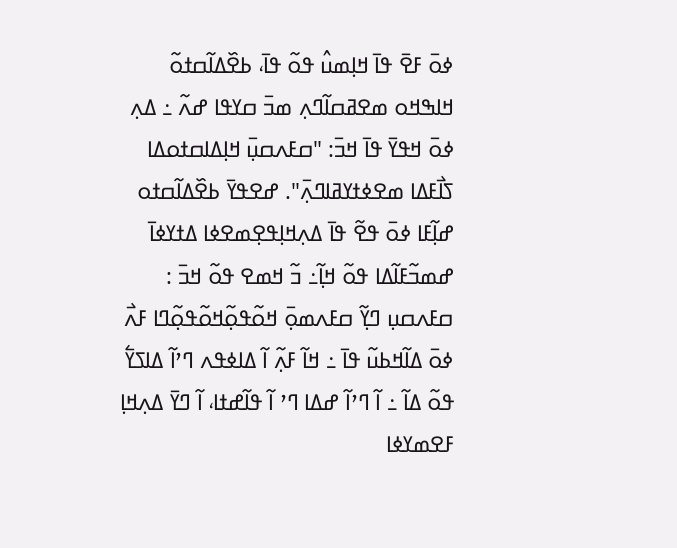ߦߋ߫ ߓߐ߫ ߟߊ߫ ߞߊ߲ߘߎ߮ ߟߋ߬ ߟߊ߫، ߕߐ߰ߡߊ߬ߛߙߋ߬ ߞߊߒߞߋ ߘߐߥߛߊ߬ߣߍ߲ ߘߏ߫ ߛߌߟߊ ߝߍ߬ ߸ ߡߍ߲ ߦߋ߫ ߞߟߌ߫ ߟߊ߫ ߞߏ߫: "ߛߓߍߛߎ߲߫ ߞߊ߲ߡߊߛߙߋߡߊ ߖߊ߯ߓߡߊ ߘߐߦߙߌߥߊߣߍ߲߫". ߝߐߟߌ߫ ߕߐ߰ߡߊ߬ߛߙߋ ߝߊ߲߬ߓߊ ߦߋ߫ ߟߐ߬ ߟߊ߫ ߡߍ߲ߞߊ߲ߟߐ߲ߘߐߦߊ ߡߙߌߦߊ߫ ߝߘߏ߬ߓߊ߬ߡߊ ߟߋ߬ ߞߊ߲߬߸ ߏ߬ ߞߘߐ ߟߋ߬ ߞߏ߫ : ߛߓߍߛߎ߲ ߣߌ߲߬ ߛߓߍߘߋ߲߫ ߞߋ߬ߟߋ߲߬ߞߋ߬ߟߋ߲߬ߣߊ ߓߍ߯ ߦߋ߫ ߡߊ߬ߞߕߎ߬ ߟߊ߫ ߸ ߞߊ߬ ߓߍ߲߬ ߊ߬ ߡߊߦߟߍ ߣߴߊ߬ ߡߊߖߌ߱ ߟߋ߬ ߡߊ߬ ߸ ߊ߬ ߣߴߊ߬ ߝߡߊ ߣߴ ߊ߬ ߟߊ߬ߝߙߊ، ߊ߬ ߣߌ߫ ߡߍ߲ߞߊ߲ ߓߐߘߌߦߊ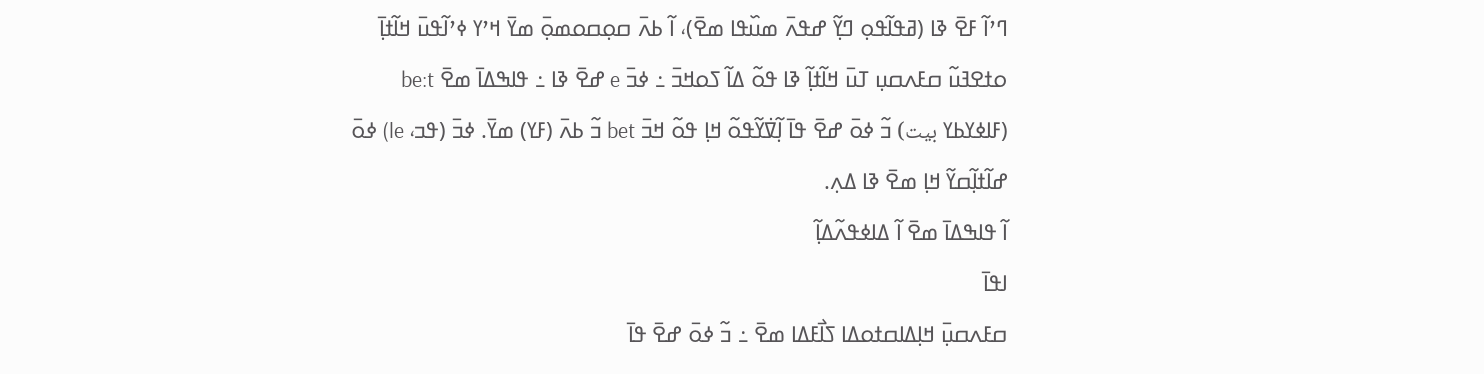ߣߴߊ߬ ߓߐ߫ ߢߊ (ߥߟߊ߬ߟߋ߲ ߣߌ߲߬ ߝߟߍ߫ ߘߎ߰ߟߊ ߘߐ߫)، ߊ߬ ߕߍ߫ ߛߋ߲ߛߋߘߋ߲߫ ߘߌ߫ ߞߴߌ ߦߴߊ߬ߟߎ߫ ߞߊ߬ߙߊ߲߫ ߋߙߐߔߎ߬ ߛߓߍߛߎ߲ ߠߎ߫ ߞߊ߬ߙߊ߲߬ ߢߊ ߟߋ߬ ߡߊ߬ ߖߋߞߏ߫ ߸ ߦߏ߫ e ߝߐ߫ ߢߊ ߸ ߟߊߒߡߊ߫ ߘߐ߫ be:t (ߓߊߦߌߕߌ بيت) ߏ߬ ߦߋ߫ ߝߐ߫ ߟߊ߫ ߊ߲߬ߜ߭ߌ߬ߟߋ߬ ߞߊ߲ ߟߋ߬ ߞߏ߫ bet ߏ߬ ߕߍ߫ (ߓߌ) ߘߌ߫. ߦߏ߫ (ߟߏ، le) ߦߋ߫ ߝߊ߬ߙߊ߲߬ߛߌ߬ ߞߊ߲ ߘߐ߫ ߢߊ ߡߍ߲.
ߊ߬ ߟߊߒߡߊ߫ ߘߐ߫ ߊ߬ ߡߊߦߟߍ߬ߡߊ߲߬
ߊߟߊ߫
ߛߓߍߛߎ߲߫ ߞߊ߲ߡߊߛߙߋߡߊ ߖߊ߯ߓߡߊ ߘߐ߫ ߸ ߏ߬ ߦߋ߫ ߝߐ߫ ߟߊ߫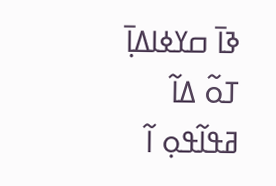ߢߊ߫ ߛߌߦߊߡߊ߲߫ ߠߋ߬ ߡߊ߬
ߥߟߊ߬ߟߋ߲ ߊ߬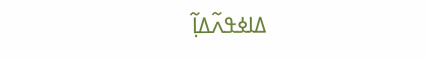ߡߊߦߟߍ߬ߡߊ߲߬